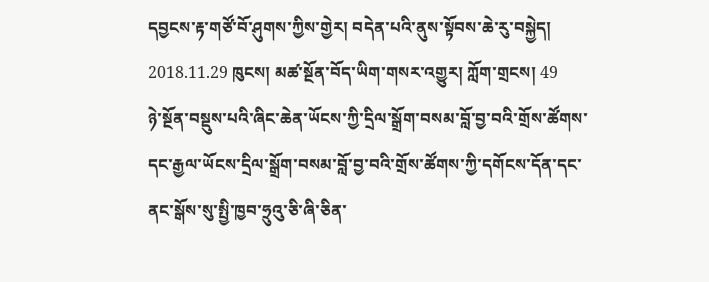དབྱངས་རྟ་གཙོ་བོ་ཤུགས་ཀྱིས་གྱེར། བདེན་པའི་ནུས་སྟོབས་ཆེ་རུ་བསྐྱེད།
2018.11.29 ཁུངས། མཚ་སྔོན་བོད་ཡིག་གསར་འགྱུར། ཀློག་གྲངས། 49
ཉེ་སྔོན་བསྡུས་པའི་ཞིང་ཆེན་ཡོངས་ཀྱི་དྲིལ་སྒྲོག་བསམ་བློ་བྱ་བའི་གྲོས་ཚོགས་དང་རྒྱལ་ཡོངས་དྲིལ་སྒྲོག་བསམ་བློ་བྱ་བའི་གྲོས་ཚོགས་ཀྱི་དགོངས་དོན་དང་ནང་སྒོས་སུ་སྤྱི་ཁྱབ་ཧྲུའུ་ཅི་ཞི་ཅིན་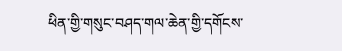ཕིན་གྱི་གསུང་བཤད་གལ་ཆེན་གྱི་དགོངས་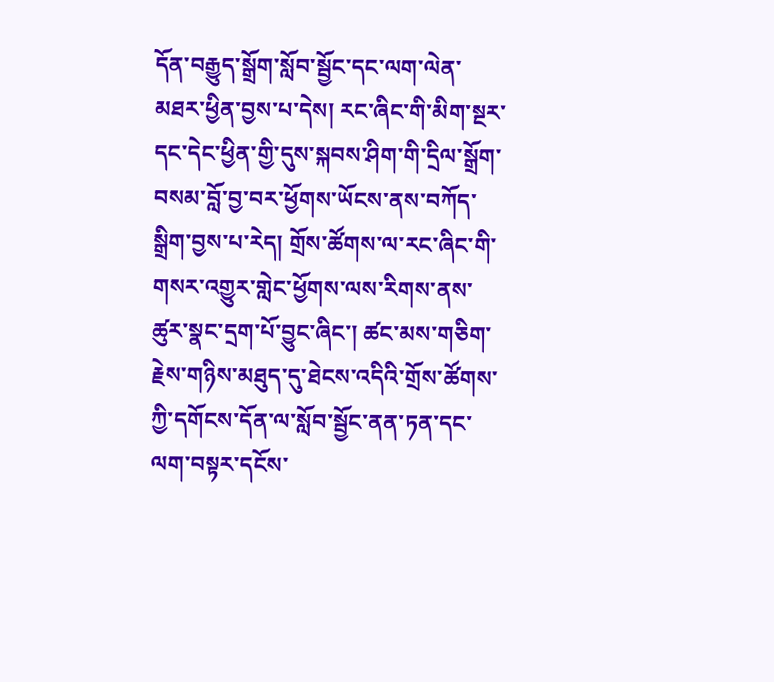དོན་བརྒྱུད་སྒྲོག་སློབ་སྦྱོང་དང་ལག་ལེན་མཐར་ཕྱིན་བྱས་པ་དེས། རང་ཞིང་གི་མིག་སྔར་དང་དེང་ཕྱིན་གྱི་དུས་སྐབས་ཤིག་གི་དྲིལ་སྒྲོག་བསམ་བློ་བྱ་བར་ཕྱོགས་ཡོངས་ནས་བཀོད་སྒྲིག་བྱས་པ་རེད། གྲོས་ཚོགས་ལ་རང་ཞིང་གི་གསར་འགྱུར་གླེང་ཕྱོགས་ལས་རིགས་ནས་ཚུར་སྣང་དྲག་པོ་བྱུང་ཞིང་། ཚང་མས་གཅིག་རྗེས་གཉིས་མཐུད་དུ་ཐེངས་འདིའི་གྲོས་ཚོགས་ཀྱི་དགོངས་དོན་ལ་སློབ་སྦྱོང་ནན་ཏན་དང་ལག་བསྟར་དངོས་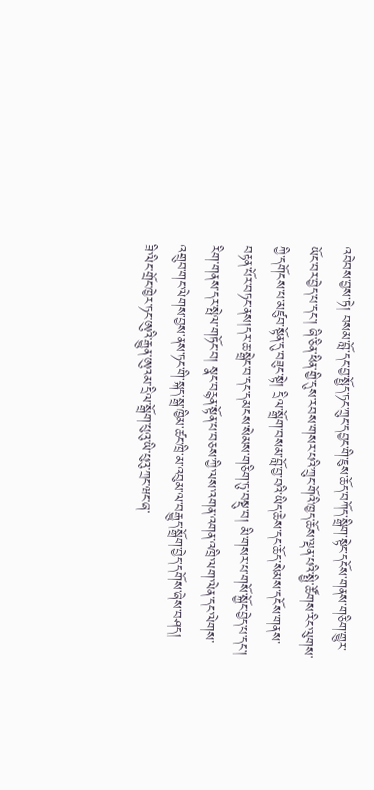འབེབས་བྱས་ཏེ། བསམ་བློ་དང་བྱ་སྤྱོད་ཏང་ཀྲུང་དབྱང་གི་ཇུས་ཆོད་བཀོད་སྒྲིག་སྟེང་དངོས་གནས་གཅིག་གྱུར་ཡོང་བར་བྱེད་པ་དང་། ཞི་ཅིན་ཕིན་གྱི་དུས་རབས་གསར་པའི་ཀྲུང་གོའི་ཁྱད་ཆོས་ལྡན་པའི་སྤྱི་ཚོགས་རིང་ལུགས་ཀྱི་དགོངས་པ་མཛུབ་སྟོན་དུ་བཟུང་སྟེ། དྲིལ་སྒྲོག་བསམ་བློ་བྱ་བའི་ཡིད་ཆེས་དང་ཆོད་སེམས་དངོས་གནས་བརྟན་པོར་བཏང་ནས།དར་ཆ་སྒྲེང་བ་དང་དམངས་སེམས་གཅིག་ཏུ་བསྡུ་བ། མི་གསར་པ་གསོ་སྐྱོང་བྱེད་པ་དང་། རིག་གནས་དར་སྤེལ་གཏོང་བ། སྣང་བརྙན་སྟོན་པ་བཅས་ཀྱི་ལས་འགན་འགན་འཁྲི་ལག་ལེན་དང་ལེགས་འགྲུབ་གང་ལེགས་བྱས་ནས་ཏང་གི་སྐད་སྒྲ་ཁྱིམ་ཚང་ཁྲི་མ་འབུམ་ལ་བརྒྱུད་སྒྲོག་བྱེད་དགོས་ཞེས་བཤད།
ཟི་ལིང་གྲོང་ཁྱེར་ཏང་ཨུའི་རྒྱུན་ཨུའམ་དྲིལ་སྒྲོག་པུའུ་ཡི་པུའུ་ཀྲང་ཝང་ཞ་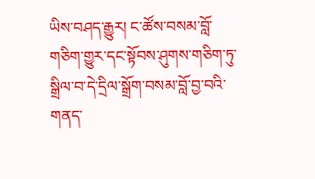ཡིས་བཤད་རྒྱུར། ང་ཚོས་བསམ་བློ་གཅིག་གྱུར་དང་སྟོབས་ཤུགས་གཅིག་ཏུ་སྒྲིལ་བ་དེ་དྲིལ་སྒྲོག་བསམ་བློ་བྱ་བའི་གནད་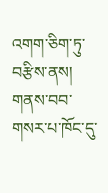འགག་ཅིག་ཏུ་བརྩིས་ནས། གནས་བབ་གསར་པ་ཁོང་དུ་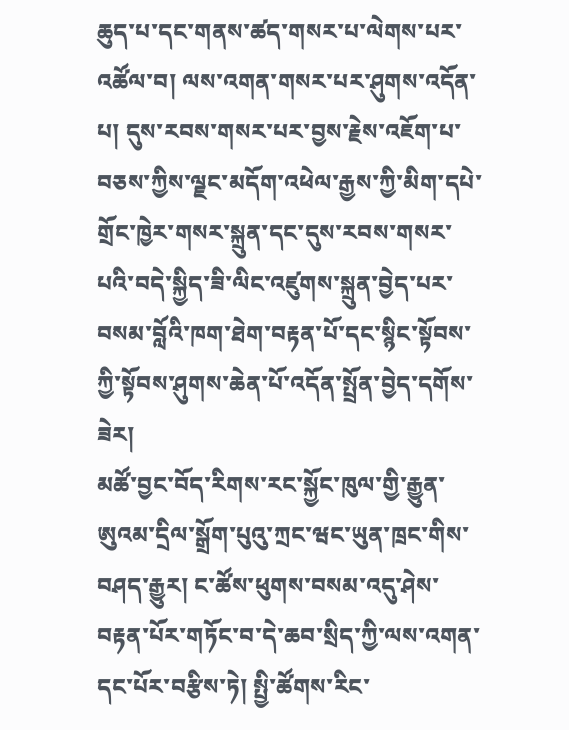ཆུད་པ་དང་གནས་ཚད་གསར་པ་ལེགས་པར་འཚོལ་བ། ལས་འགན་གསར་པར་ཤུགས་འདོན་པ། དུས་རབས་གསར་པར་བྱས་རྗེས་འཇོག་པ་བཅས་ཀྱིས་ལྗང་མདོག་འཕེལ་རྒྱས་ཀྱི་མིག་དཔེ་གྲོང་ཁྱེར་གསར་སྐྲུན་དང་དུས་རབས་གསར་པའི་བདེ་སྐྱིད་ཟི་ལིང་འཛུགས་སྐྲུན་བྱེད་པར་བསམ་བློའི་ཁག་ཐེག་བརྟན་པོ་དང་སྙིང་སྟོབས་ཀྱི་སྟོབས་ཤུགས་ཆེན་པོ་འདོན་སྤྲོན་བྱེད་དགོས་ཟེར།
མཚོ་བྱང་བོད་རིགས་རང་སྐྱོང་ཁུལ་གྱི་རྒྱུན་ཨུའམ་དྲིལ་སྒྲོག་པུའུ་ཀྲང་ཝང་ཡུན་ཁྲང་གིས་བཤད་རྒྱུར། ང་ཚོས་ཕུགས་བསམ་འདུ་ཤེས་བརྟན་པོར་གཏོང་བ་དེ་ཆབ་སྲིད་ཀྱི་ལས་འགན་དང་པོར་བརྩིས་ཏེ། སྤྱི་ཚོགས་རིང་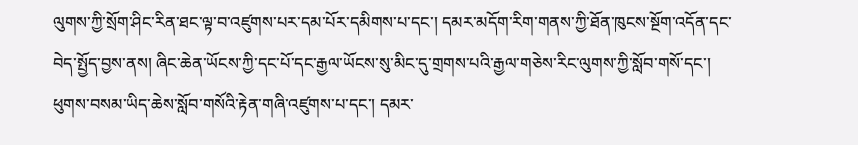ལུགས་ཀྱི་སྲོག་ཤིང་རིན་ཐང་ལྟ་བ་འཛུགས་པར་དམ་པོར་དམིགས་པ་དང་། དམར་མདོག་རིག་གནས་ཀྱི་ཐོན་ཁུངས་སྔོག་འདོན་དང་བེད་སྤྱོད་བྱས་ནས། ཞིང་ཆེན་ཡོངས་ཀྱི་དང་པོ་དང་རྒྱལ་ཡོངས་སུ་མིང་དུ་གྲགས་པའི་རྒྱལ་གཅེས་རིང་ལུགས་ཀྱི་སློབ་གསོ་དང་། ཕུགས་བསམ་ཡིད་ཆེས་སློབ་གསོའི་རྟེན་གཞི་འཛུགས་པ་དང་། དམར་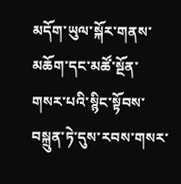མདོག་ཡུལ་སྐོར་གནས་མཆོག་དང་མཚོ་སྔོན་གསར་པའི་སྙིང་སྟོབས་བསྐྲུན་ཏེ་དུས་རབས་གསར་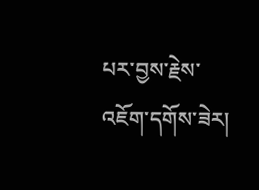པར་བྱས་རྗེས་འཇོག་དགོས་ཟེར།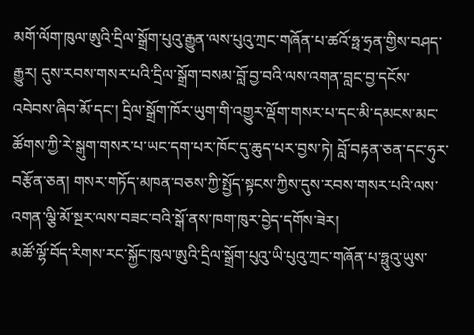མགོ་ལོག་ཁུལ་ཨུའི་དྲིལ་སྒྲོག་པུའུ་རྒྱུན་ལས་པུའུ་ཀྲང་གཞོན་པ་ཚའོ་ཧྥ་ཧྲན་གྱིས་བཤད་རྒྱུར། དུས་རབས་གསར་པའི་དྲིལ་སྒྲོག་བསམ་བློ་བྱ་བའི་ལས་འགན་བླང་བྱ་དངོས་འབེབས་ཞིབ་མོ་དང་། དྲིལ་སྒྲོག་ཁོར་ཡུག་གི་འགྱུར་ལྡོག་གསར་པ་དང་མི་དམངས་མང་ཚོགས་ཀྱི་རེ་སྒུག་གསར་པ་ཡང་དག་པར་ཁོང་དུ་ཆུད་པར་བྱས་ཏེ། བློ་བརྟན་ཅན་དང་ཧུར་བརྩོན་ཅན། གསར་གཏོད་མཁན་བཅས་ཀྱི་སྤྱོད་སྟངས་ཀྱིས་དུས་རབས་གསར་པའི་ལས་འགན་ལྕི་མོ་སྔར་ལས་བཟང་བའི་སྒོ་ནས་ཁག་ཁུར་བྱེད་དགོས་ཟེར།
མཚོ་ལྷོ་བོད་རིགས་རང་སྐྱོང་ཁུལ་ཨུའི་དྲིལ་སྒྲོག་པུའུ་ཡི་པུའུ་ཀྲང་གཞོན་པ་ཧྥུའུ་ཡུས་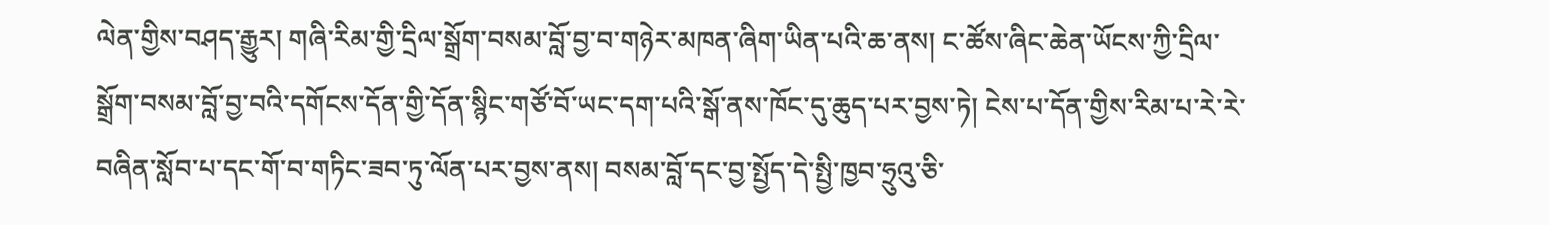ལེན་གྱིས་བཤད་རྒྱུར། གཞི་རིམ་གྱི་དྲིལ་སྒྲོག་བསམ་བློ་བྱ་བ་གཉེར་མཁན་ཞིག་ཡིན་པའི་ཆ་ནས། ང་ཚོས་ཞིང་ཆེན་ཡོངས་ཀྱི་དྲིལ་སྒྲོག་བསམ་བློ་བྱ་བའི་དགོངས་དོན་གྱི་དོན་སྙིང་གཙོ་བོ་ཡང་དག་པའི་སྒོ་ནས་ཁོང་དུ་ཆུད་པར་བྱས་ཏེ། ངེས་པ་དོན་གྱིས་རིམ་པ་རེ་རེ་བཞིན་སློབ་པ་དང་གོ་བ་གཏིང་ཟབ་ཏུ་ལོན་པར་བྱས་ནས། བསམ་བློ་དང་བྱ་སྤྱོད་དེ་སྤྱི་ཁྱབ་ཧྲུའུ་ཅི་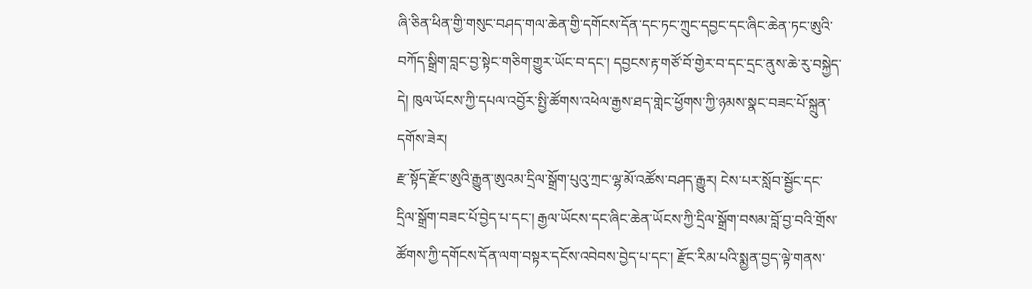ཞི་ཅིན་ཕིན་གྱི་གསུང་བཤད་གལ་ཆེན་གྱི་དགོངས་དོན་དང་ཏང་ཀྲུང་དབྱང་དང་ཞིང་ཆེན་ཏང་ཨུའི་བཀོད་སྒྲིག་བླང་བྱ་སྟེང་གཅིག་གྱུར་ཡོང་བ་དང་། དབྱངས་རྟ་གཙོ་བོ་གྱེར་བ་དང་དྲང་ནུས་ཆེ་རུ་བསྐྱེད་དེ། ཁུལ་ཡོངས་ཀྱི་དཔལ་འབྱོར་སྤྱི་ཚོགས་འཕེལ་རྒྱས་ཐད་གླེང་ཕྱོགས་ཀྱི་ཉམས་སྣང་བཟང་པོ་སྐྲུན་དགོས་ཟེར།
རྫ་སྟོད་རྫོང་ཨུའི་རྒྱུན་ཨུའམ་དྲིལ་སྒྲོག་པུའུ་ཀྲང་ལྷ་མོ་འཚོས་བཤད་རྒྱུར། ངེས་པར་སློབ་སྦྱོང་དང་དྲིལ་སྒྲོག་བཟང་པོ་བྱེད་པ་དང་། རྒྱལ་ཡོངས་དང་ཞིང་ཆེན་ཡོངས་ཀྱི་དྲིལ་སྒྲོག་བསམ་བློ་བྱ་བའི་གྲོས་ཚོགས་ཀྱི་དགོངས་དོན་ལག་བསྟར་དངོས་འབེབས་བྱེད་པ་དང་། རྫོང་རིམ་པའི་སྨྱན་བྱད་ལྟེ་གནས་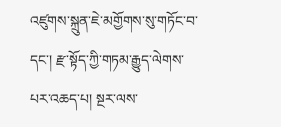འཛུགས་སྐྲུན་ཇེ་མགྱོགས་སུ་གཏོང་བ་དང་། རྫ་སྟོད་ཀྱི་གཏམ་རྒྱུད་ལེགས་པར་འཆད་པ། སྔར་ལས་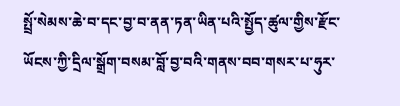སྤྲོ་སེམས་ཆེ་བ་དང་བྱ་བ་ནན་ཏན་ཡིན་པའི་སྤྱོད་ཚུལ་གྱིས་རྫོང་ཡོངས་ཀྱི་དྲིལ་སྒྲོག་བསམ་བློ་བྱ་བའི་གནས་བབ་གསར་པ་ཧུར་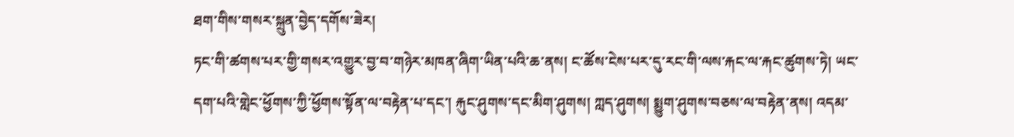ཐག་གིས་གསར་སྐྲུན་བྱེད་དགོས་ཟེར།
ཏང་གི་ཚགས་པར་གྱི་གསར་འགྱུར་བྱ་བ་གཉེར་མཁན་ཞིག་ཡིན་པའི་ཆ་ནས། ང་ཚོས་ངེས་པར་དུ་རང་གི་ལས་རྐང་ལ་རྐང་ཚུགས་ཏེ། ཡང་དག་པའི་གླེང་ཕྱོགས་ཀྱི་ཕྱོགས་སྟོན་ལ་བརྟེན་པ་དང་། རྐུང་ཤུགས་དང་མིག་ཤུགས། ཀླད་ཤུགས། སྨྱུག་ཤུགས་བཅས་ལ་བརྟེན་ནས། འདམ་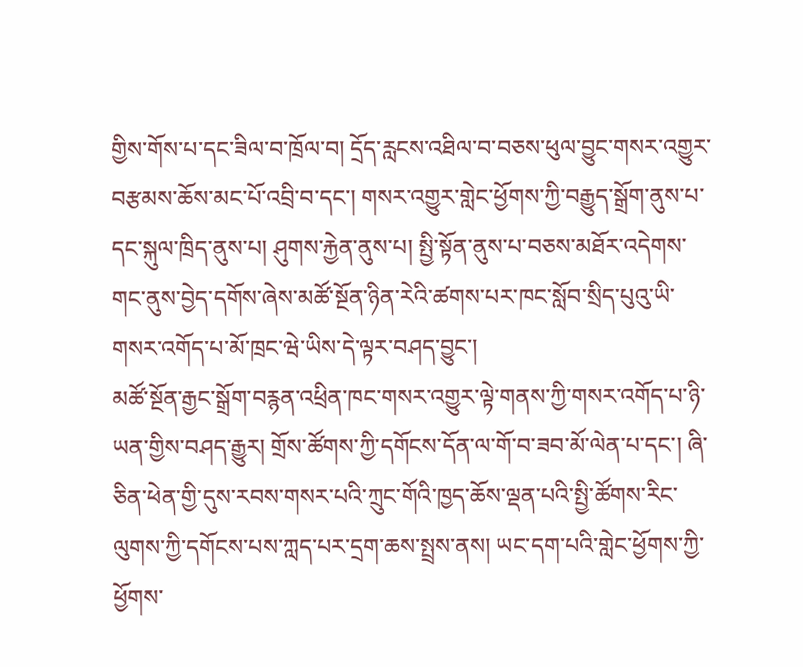གྱིས་གོས་པ་དང་ཟིལ་བ་ཁྲོལ་བ། དྲོད་རླངས་འཐིལ་བ་བཅས་ཕུལ་བྱུང་གསར་འགྱུར་བརྩམས་ཆོས་མང་པོ་འབྲི་བ་དང་། གསར་འགྱུར་གླེང་ཕྱོགས་ཀྱི་བརྒྱུད་སྒྲོག་ནུས་པ་དང་སྐུལ་ཁྲིད་ནུས་པ། ཤུགས་རྐྱེན་ནུས་པ། སྤྱི་སྟོན་ནུས་པ་བཅས་མཐོར་འདེགས་གང་ནུས་བྱེད་དགོས་ཞེས་མཚོ་སྔོན་ཉིན་རེའི་ཚགས་པར་ཁང་སློབ་སྲིད་པུའུ་ཡི་གསར་འགོད་པ་མོ་ཁྲང་ཝེ་ཡིས་དེ་ལྟར་བཤད་བྱུང་།
མཚོ་སྔོན་རྒྱང་སྒྲོག་བརྙན་འཕྲིན་ཁང་གསར་འགྱུར་ལྟེ་གནས་ཀྱི་གསར་འགོད་པ་ཉི་ཡན་གྱིས་བཤད་རྒྱུར། གྲོས་ཚོགས་ཀྱི་དགོངས་དོན་ལ་གོ་བ་ཟབ་མོ་ལེན་པ་དང་། ཞི་ཅིན་ཕེན་གྱི་དུས་རབས་གསར་པའི་ཀྲུང་གོའི་ཁྱད་ཆོས་ལྡན་པའི་སྤྱི་ཚོགས་རིང་ལུགས་ཀྱི་དགོངས་པས་ཀླད་པར་དྲག་ཆས་སྤྲས་ནས། ཡང་དག་པའི་གླེང་ཕྱོགས་ཀྱི་ཕྱོགས་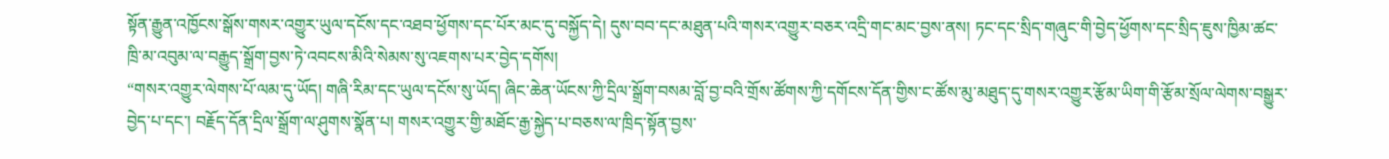སྟོན་རྒྱུན་འཁྱོངས་སྒོས་གསར་འགྱུར་ཡུལ་དངོས་དང་འཐབ་ཕྱོགས་དང་པོར་མང་དུ་བསྐྱོད་དེ། དུས་བབ་དང་མཐུན་པའི་གསར་འགྱུར་བཅར་འདྲི་གང་མང་བྱས་ནས། ཏང་དང་སྲིད་གཞུང་གི་བྱེད་ཕྱོགས་དང་སྲིད་ཇུས་ཁྱིམ་ཚང་ཁྲི་མ་འབུམ་ལ་བརྒྱུད་སྒྲོག་བྱས་ཏེ་འབངས་མིའི་སེམས་སུ་འཇགས་པར་བྱེད་དགོས།
“གསར་འགྱུར་ལེགས་པོ་ལམ་དུ་ཡོད། གཞི་རིམ་དང་ཡུལ་དངོས་སུ་ཡོད། ཞིང་ཆེན་ཡོངས་ཀྱི་དྲིལ་སྒྲོག་བསམ་བློ་བྱ་བའི་གྲོས་ཚོགས་ཀྱི་དགོངས་དོན་གྱིས་ང་ཚོས་མུ་མཐུད་དུ་གསར་འགྱུར་རྩོམ་ཡིག་གི་རྩོམ་སྲོལ་ལེགས་བསྒྱུར་བྱེད་པ་དང་། བརྗོད་དོན་དྲིལ་སྒྲོག་ལ་ཤུགས་སྣོན་པ། གསར་འགྱུར་གྱི་མཐོང་རྒྱ་སྐྱེད་པ་བཅས་ལ་ཁྲིད་སྟོན་བྱས་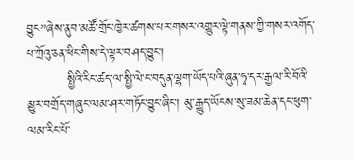བྱུང”ཞེས་ནུབ་མཚོ་གྲོང་ཁྱེར་ཚགས་པར་གསར་འགྱུར་ལྟེ་གནས་ཀྱི་གསར་འགོད་པ་ཀྲོའུ་ཅན་ཕིང་གིས་དེ་ལྟར་བཤད་བྱུང་།
         སྤྱིའི་རིང་ཚད་ལ་སྤྱི་ལེ་ང་བདུན་ལྷག་ཡོད་པའི་ཞུན་ཧྭ་དར་རྒྱལ་རི་བོའི་མྱུར་བགྲོད་གཞུང་ལམ་ཤར་གཏོང་བྱུང་ཞིང་། མུ་རྒྱུད་ཡོངས་སུ་ཟམ་ཆེན་དང་ཕུག་ལམ་རིང་པོ་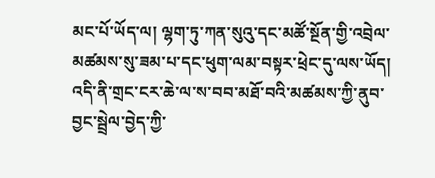མང་པོ་ཡོད་ལ། ལྷག་ཏུ་ཀན་སུའུ་དང་མཚོ་སྔོན་གྱི་འབྲེལ་མཚམས་སུ་ཟམ་པ་དང་ཕུག་ལམ་བསྟར་ཕྲེང་དུ་ལས་ཡོད། འདི་ནི་གྲང་ངར་ཆེ་ལ་ས་བབ་མཐོ་བའི་མཚམས་ཀྱི་ནུབ་བྱང་སྦྲེལ་བྱེད་ཀྱི་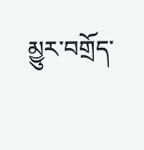མྱུར་བགྲོད་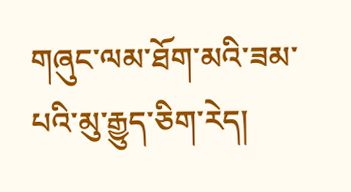གཞུང་ལམ་ཐོག་མའི་ཟམ་པའི་མུ་རྒྱུད་ཅིག་རེད།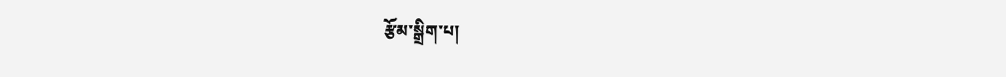རྩོམ་སྒྲིག་པ།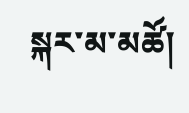སྐར་མ་མཚོ།